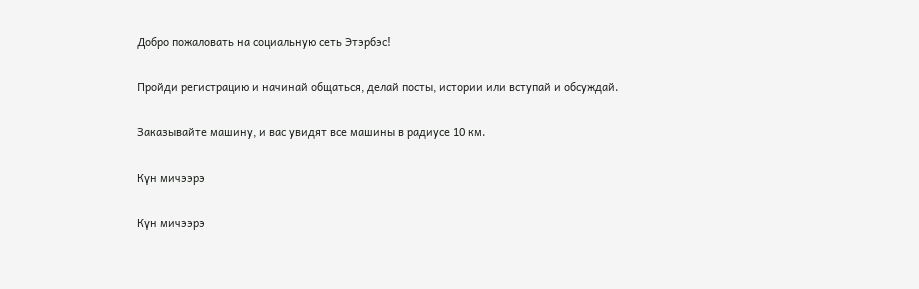Добро пожаловать на социальную сеть Этэрбэс!

Пройди регистрацию и начинай общаться, делай посты, истории или вступай и обсуждай.

Заказывайте машину, и вас увидят все машины в радиусе 10 км.

Күн мичээрэ

Күн мичээрэ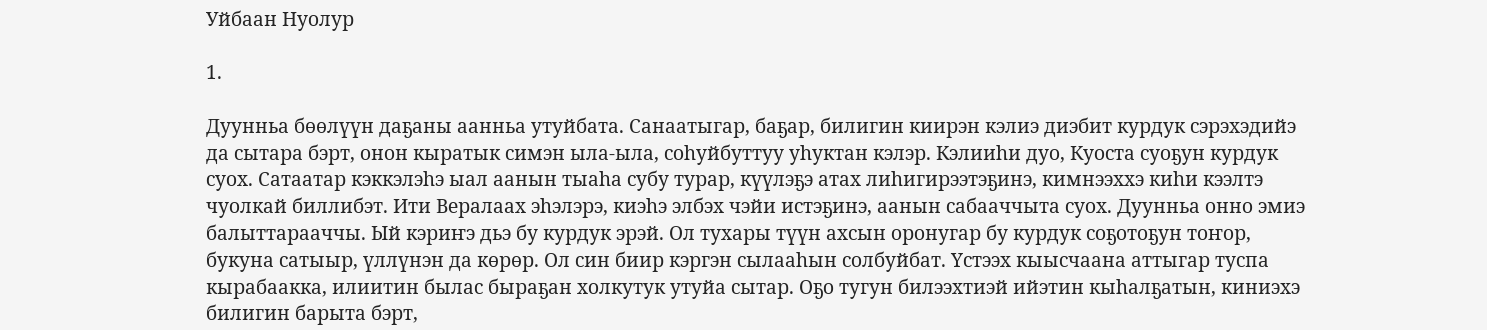Уйбаан Нуолур

1.

Дуунньа бөөлүүн даҕаны аанньа утуйбата. Санаатыгар, баҕар, билигин киирэн кэлиэ диэбит курдук сэрэхэдийэ да сытара бэрт, онон кыратык симэн ыла-ыла, соһуйбуттуу уһуктан кэлэр. Кэлииһи дуо, Куоста суоҕун курдук суох. Сатаатар кэккэлэһэ ыал аанын тыаһа субу турар, күүлэҕэ атах лиһигирээтэҕинэ, кимнээххэ киһи кээлтэ чуолкай биллибэт. Ити Вералаах эһэлэрэ, киэһэ элбэх чэйи истэҕинэ, аанын сабааччыта суох. Дуунньа онно эмиэ балыттарааччы. Ый кэриҥэ дьэ бу курдук эрэй. Ол тухары түүн ахсын оронугар бу курдук соҕотоҕун тоҥор, букуна сатыыр, үллүнэн да көрөр. Ол син биир кэргэн сылааһын солбуйбат. Үстээх кыысчаана аттыгар туспа кырабаакка, илиитин былас быраҕан холкутук утуйа сытар. Оҕо тугун билээхтиэй ийэтин кыһалҕатын, киниэхэ билигин барыта бэрт,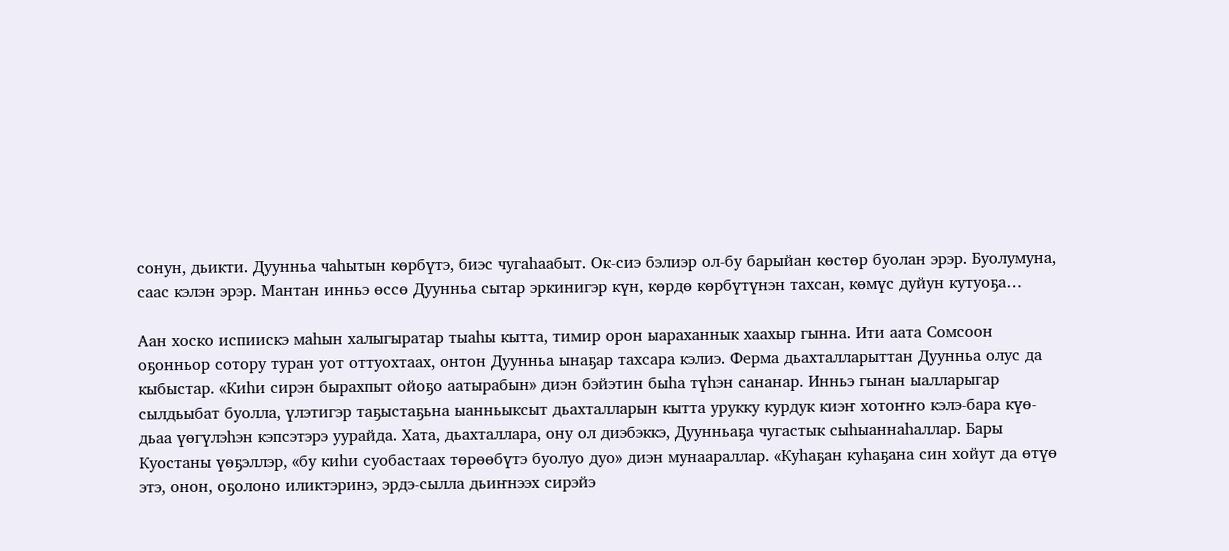сонун, дьикти. Дуунньа чаһытын көрбүтэ, биэс чугаһаабыт. Ок-сиэ бэлиэр ол-бу барыйан көстөр буолан эрэр. Буолумуна, саас кэлэн эрэр. Мантан инньэ өссө Дуунньа сытар эркинигэр күн, көрдө көрбүтүнэн тахсан, көмүс дуйун кутуоҕа…

Аан хоско испиискэ маһын халыгыратар тыаһы кытта, тимир орон ыараханнык хаахыр гынна. Ити аата Сомсоон оҕонньор сотору туран уот оттуохтаах, онтон Дуунньа ынаҕар тахсара кэлиэ. Ферма дьахталларыттан Дуунньа олус да кыбыстар. «Киһи сирэн бырахпыт ойоҕо аатырабын» диэн бэйэтин быһа түһэн сананар. Инньэ гынан ыалларыгар сылдьыбат буолла, үлэтигэр таҕыстаҕьна ыанньыксыт дьахталларын кытта урукку курдук киэҥ хотоҥҥо кэлэ-бара күө-дьаа үөгүлэһэн кэпсэтэрэ уурайда. Хата, дьахталлара, ону ол диэбэккэ, Дуунньаҕа чугастык сыһыаннаһаллар. Бары Куостаны үөҕэллэр, «бу киһи суобастаах төрөөбүтэ буолуо дуо» диэн мунаараллар. «Куһаҕан куһаҕана син хойут да өтүө этэ, онон, оҕолоно иликтэринэ, эрдэ-сылла дьиҥнээх сирэйэ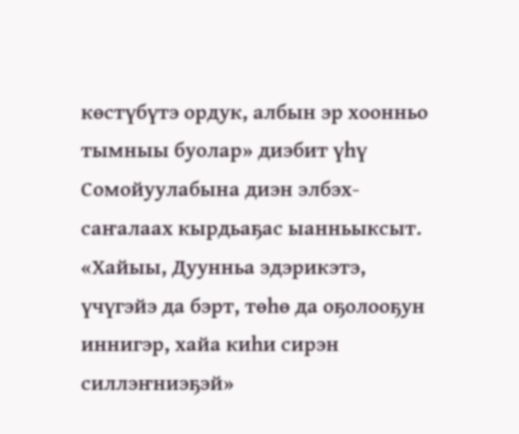көстүбүтэ ордук, албын эр хоонньо тымныы буолар» диэбит үһү Сомойуулабына диэн элбэх-саҥалаах кырдьаҕас ыанньыксыт. «Хайыы, Дуунньа эдэрикэтэ, үчүгэйэ да бэрт, төһө да оҕолооҕун иннигэр, хайа киһи сирэн силлэҥниэҕэй»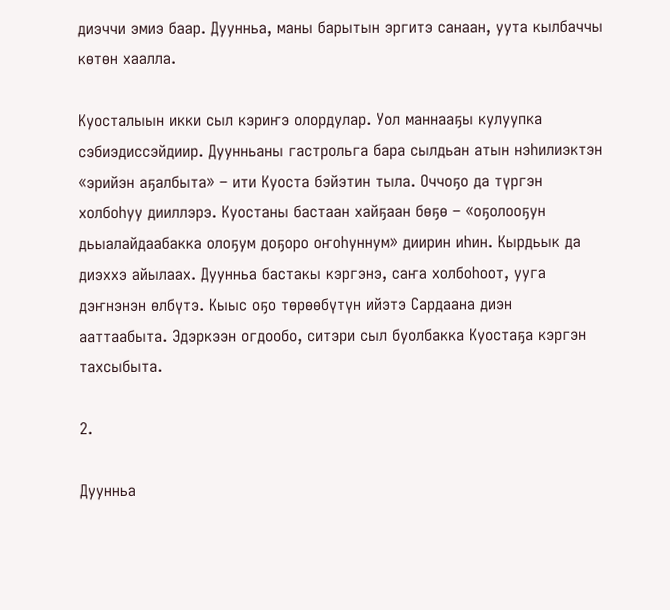диэччи эмиэ баар. Дуунньа, маны барытын эргитэ санаан, уута кылбаччы көтөн хаалла.

Куосталыын икки сыл кэриҥэ олордулар. Уол маннааҕы кулуупка сэбиэдиссэйдиир. Дуунньаны гастрольга бара сылдьан атын нэһилиэктэн «эрийэн аҕалбыта» – ити Куоста бэйэтин тыла. Оччоҕо да түргэн холбоһуу дииллэрэ. Куостаны бастаан хайҕаан бөҕө – «оҕолооҕун дьыалайдаабакка олоҕум доҕоро оҥоһуннум» диирин иһин. Кырдьык да диэххэ айылаах. Дуунньа бастакы кэргэнэ, саҥа холбоһоот, ууга дэҥнэнэн өлбүтэ. Кыыс оҕо төрөөбүтүн ийэтэ Сардаана диэн ааттаабыта. Эдэркээн огдообо, ситэри сыл буолбакка Куостаҕа кэргэн тахсыбыта.

2.

Дуунньа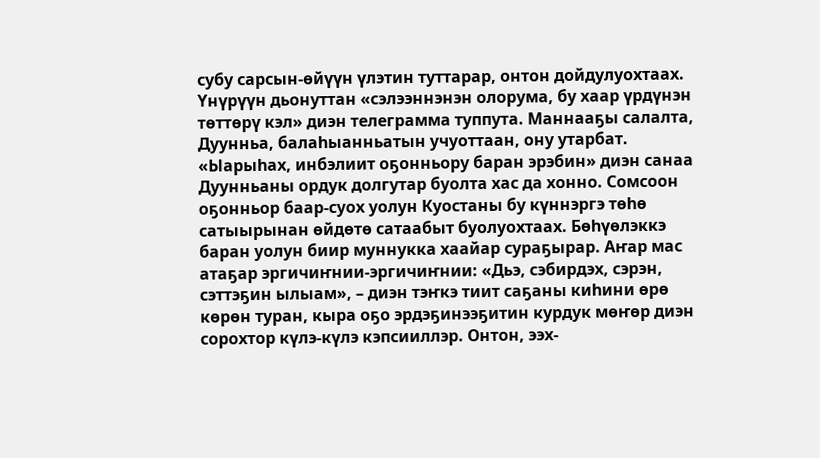субу сарсын-өйүүн үлэтин туттарар, онтон дойдулуохтаах. Үнүрүүн дьонуттан «сэлээннэнэн олорума, бу хаар үрдүнэн төттөрү кэл» диэн телеграмма туппута. Маннааҕы салалта, Дуунньа, балаһыанньатын учуоттаан, ону утарбат. «Ыарыһах, инбэлиит оҕонньору баран эрэбин» диэн санаа Дуунньаны ордук долгутар буолта хас да хонно. Сомсоон оҕонньор баар-суох уолун Куостаны бу күннэргэ төһө сатыырынан өйдөтө сатаабыт буолуохтаах. Бөһүөлэккэ баран уолун биир муннукка хаайар сураҕырар. Аҥар мас атаҕар эргичиҥнии-эргичиҥнии: «Дьэ, сэбирдэх, сэрэн, сэттэҕин ылыам», – диэн тэҥкэ тиит саҕаны киһини өрө көрөн туран, кыра оҕо эрдэҕинээҕитин курдук мөҥөр диэн сорохтор күлэ-күлэ кэпсииллэр. Онтон, ээх-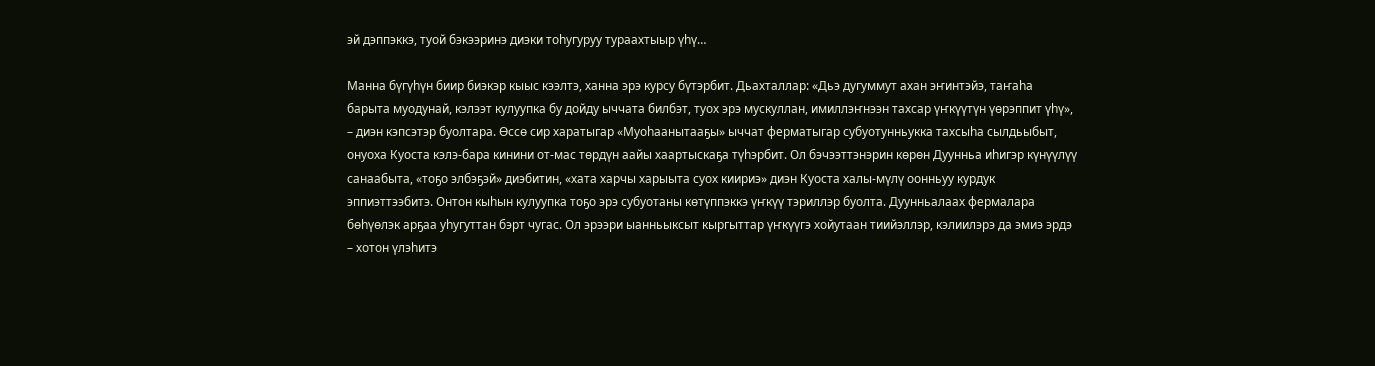эй дэппэккэ, туой бэкээринэ диэки тоһугуруу тураахтыыр үһү…

Манна бүгүһүн биир биэкэр кыыс кээлтэ, ханна эрэ курсу бүтэрбит. Дьахталлар: «Дьэ дугуммут ахан эҥинтэйэ, таҥаһа барыта муодунай, кэлээт кулуупка бу дойду ыччата билбэт, туох эрэ мускуллан, имиллэҥнээн тахсар үҥкүүтүн үөрэппит үһү», – диэн кэпсэтэр буолтара. Өссө сир харатыгар «Муоһаанытааҕы» ыччат ферматыгар субуотунньукка тахсыһа сылдьыбыт, онуоха Куоста кэлэ-бара кинини от-мас төрдүн аайы хаартыскаҕа түһэрбит. Ол бэчээттэнэрин көрөн Дуунньа иһигэр күнүүлүү санаабыта, «тоҕо элбэҕэй» диэбитин, «хата харчы харыыта суох киириэ» диэн Куоста халы-мүлү оонньуу курдук эппиэттээбитэ. Онтон кыһын кулуупка тоҕо эрэ субуотаны көтүппэккэ үҥкүү тэриллэр буолта. Дуунньалаах фермалара бөһүөлэк арҕаа уһугуттан бэрт чугас. Ол эрээри ыанньыксыт кыргыттар үҥкүүгэ хойутаан тиийэллэр, кэлиилэрэ да эмиэ эрдэ – хотон үлэһитэ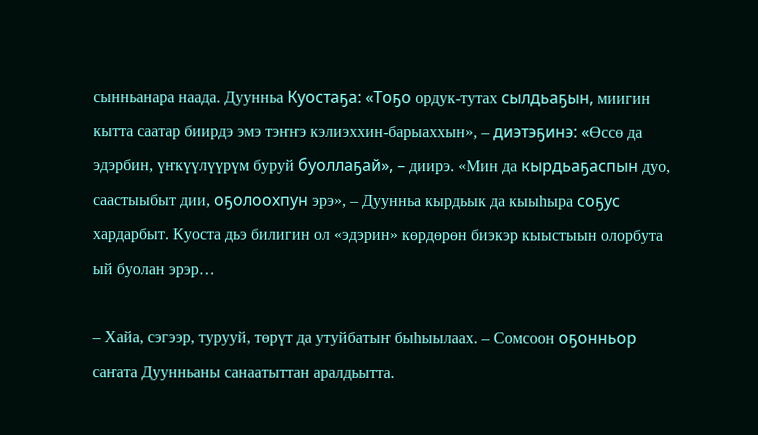сынньанара наада. Дуунньа Куостаҕа: «Тоҕо ордук-тутах сылдьаҕын, миигин кытта саатар биирдэ эмэ тэҥҥэ кэлиэххин-барыаххын», – диэтэҕинэ: «Өссө да эдэрбин, үҥкүүлүүрүм буруй буоллаҕай», – диирэ. «Мин да кырдьаҕаспын дуо, саастыыбыт дии, оҕолоохпун эрэ», – Дуунньа кырдьык да кыыһыра соҕус хардарбыт. Куоста дьэ билигин ол «эдэрин» көрдөрөн биэкэр кыыстыын олорбута ый буолан эрэр…

– Хайа, сэгээр, турууй, төрүт да утуйбатыҥ быһыылаах. – Сомсоон оҕонньор саҥата Дуунньаны санаатыттан аралдьытта.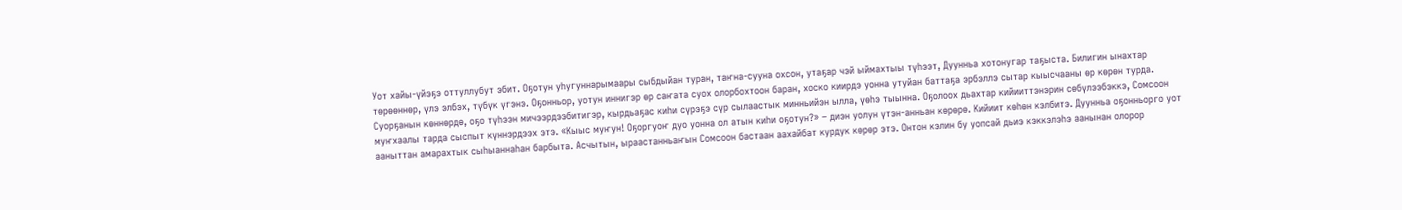Уот хайы-үйэҕэ оттуллубут эбит. Оҕотун уһугуннарымаары сыбдыйан туран, таҥна-сууна охсон, утаҕар чэй ыймахтыы түһээт, Дуунньа хотонугар таҕыста. Билигин ынахтар төрөөннөр, үлэ элбэх, түбүк үгэнэ. Оҕонньор, уотун иннигэр өр саҥата суох олорбохтоон баран, хоско киирдэ уонна утуйан баттаҕа эрбэллэ сытар кыысчааны өр көрөн турда. Суорҕанын көннөрдө, оҕо түһээн мичээрдээбитигэр, кырдьаҕас киһи сүрэҕэ сүр сылаастык минньийэн ылла, үөһэ тыынна. Оҕолоох дьахтар кийииттэнэрин сөбүлээбэккэ, Сомсоон муҥхаалы тарда сыспыт күннэрдээх этэ. «Кыыс муҥун! Оҕоргуоҥ дуо уонна ол атын киһи оҕотун?» – диэн уолун үтэн-анньан көрөрө. Кийиит көһөн кэлбитэ. Дуунньа оҕонньорго уот ааныттан амарахтык сыһыаннаһан барбыта. Асчытын, ыраастанньаҥын Сомсоон бастаан аахайбат курдук көрөр этэ. Онтон кэлин бу уопсай дьиэ кэккэлэһэ аанынан олорор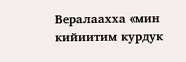Вералаахха «мин кийиитим курдук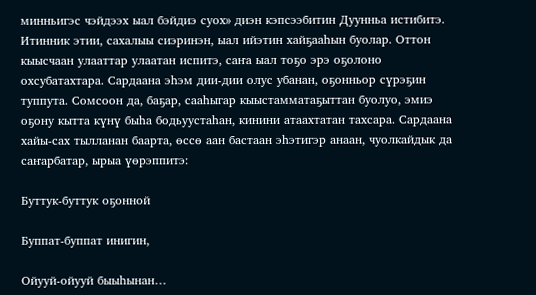минньигэс чэйдээх ыал бэйдиэ суох» диэн кэпсээбитин Дуунньа истибитэ. Итинник этии, сахалыы сиэринэн, ыал ийэтин хайҕааһын буолар. Оттон кыысчаан улааттар улаатан испитэ, саҥа ыал тоҕо эрэ оҕолоно охсубатахтара. Сардаана эһэм дии-дии олус убанан, оҕонньор сүрэҕин туппута. Сомсоон да, баҕар, сааһыгар кыыстамматаҕыттан буолуо, эмиэ оҕону кытта күнү быһа бодьуустаһан, кинини атаахтатан тахсара. Сардаана хайы-сах тылланан баарта, өссө аан бастаан эһэтигэр анаан, чуолкайдык да саҥарбатар, ырыа үөрэппитэ:

Буттук-буттук оҕонной

Буппат-буппат инигин,

Ойууй-ойууй быыһынан…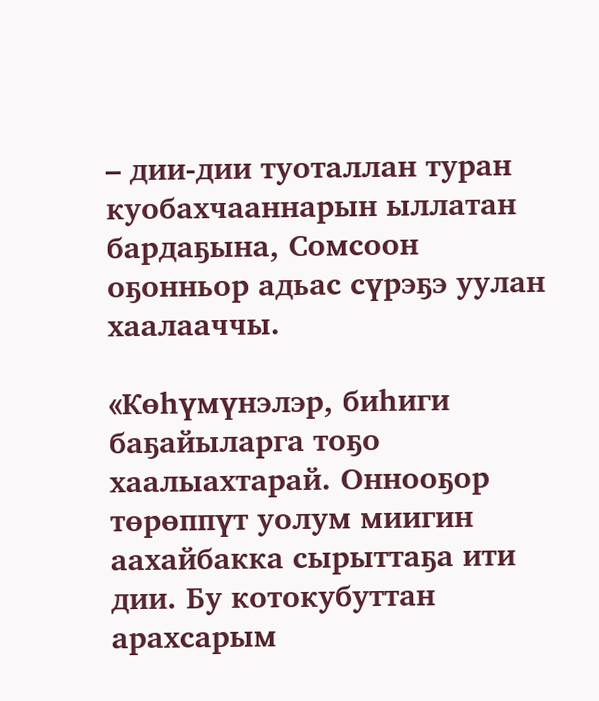– дии-дии туоталлан туран куобахчааннарын ыллатан бардаҕына, Сомсоон оҕонньор адьас сүрэҕэ уулан хаалааччы.

«Көһүмүнэлэр, биһиги баҕайыларга тоҕо хаалыахтарай. Оннооҕор төрөппүт уолум миигин аахайбакка сырыттаҕа ити дии. Бу котокубуттан арахсарым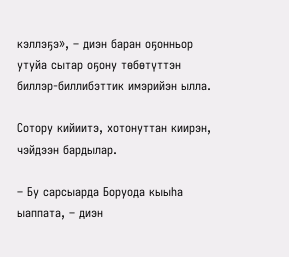кэллэҕэ», – диэн баран оҕонньор утуйа сытар оҕону төбөтүттэн биллэр-биллибэттик имэрийэн ылла.

Сотору кийиитэ, хотонуттан киирэн, чэйдээн бардылар.

– Бу сарсыарда Боруода кыыһа ыаппата, – диэн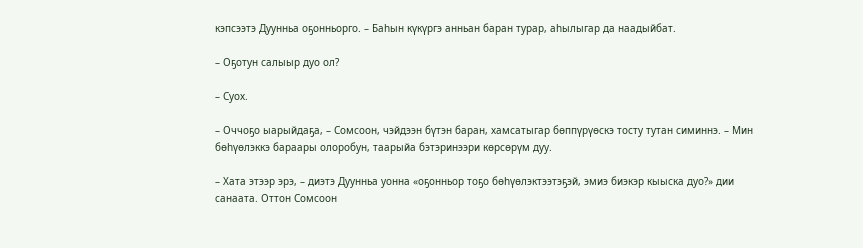кэпсээтэ Дуунньа оҕонньорго. – Баһын күкүргэ анньан баран турар, аһылыгар да наадыйбат.

– Оҕотун салыыр дуо ол?

– Суох.

– Оччоҕо ыарыйдаҕа, – Сомсоон, чэйдээн бүтэн баран, хамсатыгар бөппүрүөскэ тосту тутан симиннэ. – Мин бөһүөлэккэ бараары олоробун, таарыйа бэтэринээри көрсөрүм дуу.

– Хата этээр эрэ, – диэтэ Дуунньа уонна «оҕонньор тоҕо бөһүөлэктээтэҕэй, эмиэ биэкэр кыыска дуо?» дии санаата. Оттон Сомсоон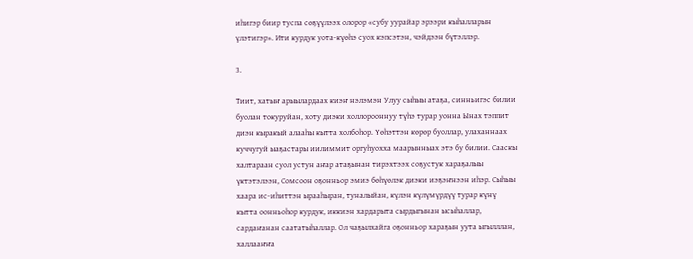иһигэр биир туспа сөҕүүлээх олорор «субу уурайар эрээри кыһалларын үлэтигэр». Ити курдук уота-күөһэ суох кэпсэтэн, чэйдээн бүтэллэр.

3.

Тиит, хатыҥ арыылардаах киэҥ нэлэмэн Улуу сыһыы атаҕа, синньигэс билии буолан токуруйан, хоту диэки холлорооннуу түһэ турар уонна Ынах тэппит диэн кыракый алааһы кытта холбоһор. Үөһэттэн көрөр буоллар, улаханнаах куччугуй ыаҕастары иилиммит оргуһуохха маарынныах этэ бу билии. Сааскы халтараан суол устун аҥар атаҕынан тирэхтээх соҕустук хараҕалыы үктэтэлээн, Сомсоон оҕонньор эмиэ бөһүөлэк диэки иэҕэҥнээн иһэр. Сыһыы хаара ис-иһиттэн ырааһыран, туналыйан, күлэн күлүмүрдүү турар күнү кытта оонньоһор курдук, иккиэн хардарыта сырдыгынан ысыһаллар, сардаҥанан саататыһаллар. Ол чаҕылхайга оҕонньор хараҕын уута ыгылллан, халлааҥҥа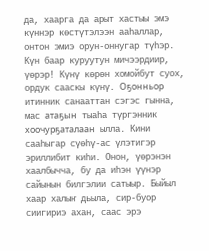да, хаарга да арыт хастыы эмэ күннэр көстүтэлээн ааһаллар, онтон эмиэ орун-оннугар түһэр. Күн баар куруутун мичээрдиир, үөрэр! Күнү көрөн хомойбут суох, ордук сааскы күнү. Оҕонньор итинник санааттан сэгэс гынна, мас атаҕын тыаһа түргэнник хоочурҕаталаан ылла. Кини сааһыгар сүөһү-ас үлэтигэр эриллибит киһи. Онон, үөрэнэн хаалбычча, бу да иһэн үүнэр сайынын билгэлии сатыыр. Быйыл хаар халыҥ дьыла, сир-буор сиигириэ ахан, саас эрэ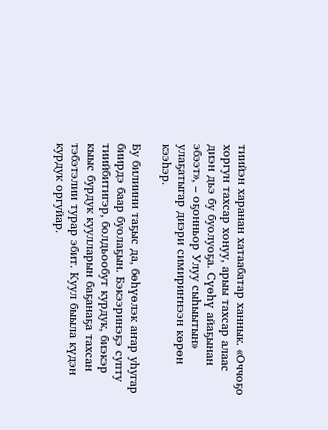тиийэн харанан хатаабатар ханнык. «Оччоҕо хоргун тахсар хонуу, арыы тахсар алаас диэн дьэ бу буолуоҕа. Сүөһү айаҕынан эбээт», – оҕонньор Улуу сыһыытын» улаҕатыгар диэри симириҥнээн көрөн кээһэр.

Бу билиини таҕыс да, бөһүөлэк аҥар уһугар биирдэ баар буолаҕын. Бэкээринэҕэ супту тиийбитигэр, болдьообут курдук, биэкэр кыыс бурдук куулларын баҕанаҕа тахсан тэбэтэлии турар эбит. Куул быыла күдэн курдук оргуйар.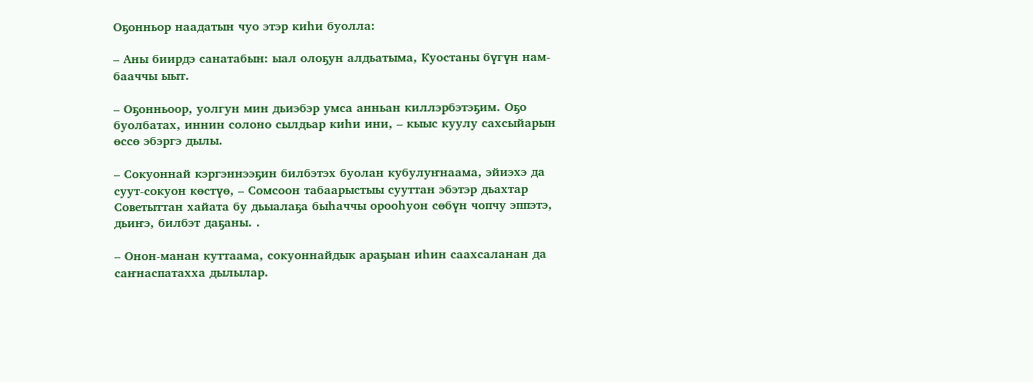Оҕонньор наадатын чуо этэр киһи буолла:

– Аны биирдэ санатабын: ыал олоҕун алдьатыма, Куостаны бүгүн нам-бааччы ыыт.

– Оҕонньоор, уолгун мин дьиэбэр умса анньан киллэрбэтэҕим. Оҕо буолбатах, иннин солоно сылдьар киһи ини, – кыыс куулу сахсыйарын өссө эбэргэ дылы.

– Сокуоннай кэргэннээҕин билбэтэх буолан кубулуҥнаама, эйиэхэ да суут-сокуон көстүө, – Сомсоон табаарыстыы сууттан эбэтэр дьахтар Советыттан хайата бу дьыалаҕа быһаччы орооһуон сөбүн чопчу эппэтэ, дьиҥэ, билбэт даҕаны. .

– Онон-манан куттаама, сокуоннайдык араҕыан иһин саахсаланан да саҥнаспатахха дылылар.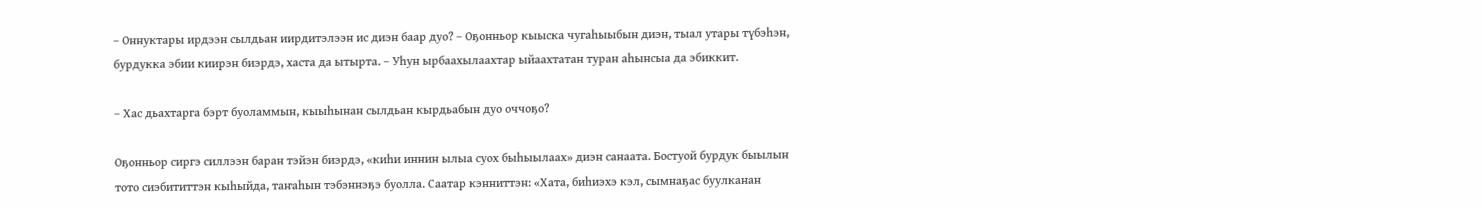– Оннуктары ирдээн сылдьан иирдитэлээн ис диэн баар дуо? – Оҕонньор кыыска чугаһыыбын диэн, тыал утары түбэһэн, бурдукка эбии киирэн биэрдэ, хаста да ытырта. – Уһун ырбаахылаахтар ыйаахтатан туран аһынсыа да эбиккит.

– Хас дьахтарга бэрт буоламмын, кыыһынан сылдьан кырдьабын дуо оччоҕо?

Оҕонньор сиргэ силлээн баран тэйэн биэрдэ, «киһи иннин ылыа суох быһыылаах» диэн санаата. Бостуой бурдук быылын тото сиэбититтэн кыһыйда, таҥаһын тэбэннэҕэ буолла. Саатар кэнниттэн: «Хата, биһиэхэ кэл, сымнаҕас буулканан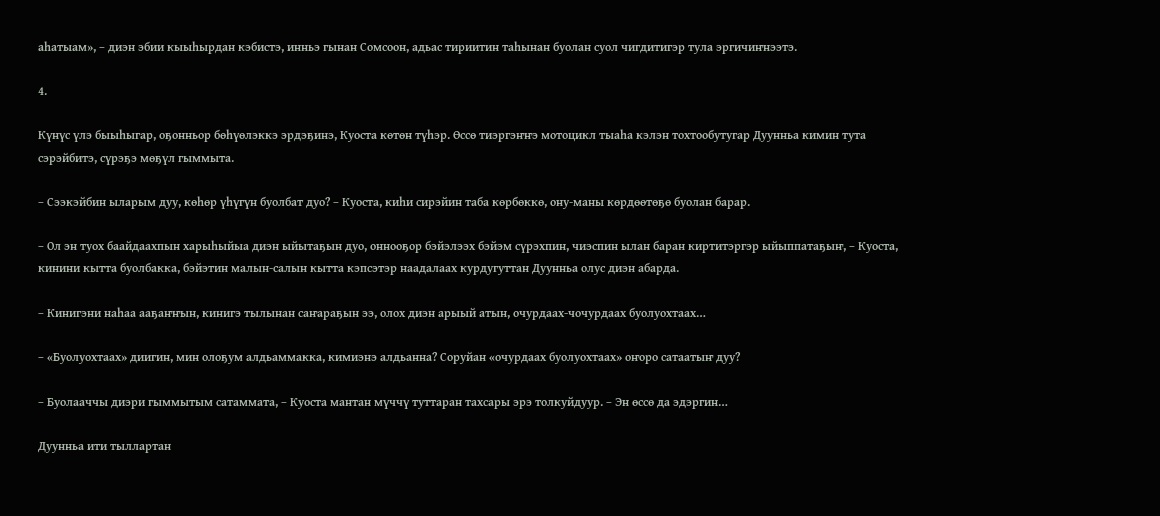аһатыам», – диэн эбии кыыһырдан кэбистэ, инньэ гынан Сомсоон, адьас тириитин таһынан буолан суол чигдитигэр тула эргичиҥнээтэ.

4.

Күнүс үлэ быыһыгар, оҕонньор бөһүөлэккэ эрдэҕинэ, Куоста көтөн түһэр. Өссө тиэргэҥҥэ мотоцикл тыаһа кэлэн тохтообутугар Дуунньа кимин тута сэрэйбитэ, сүрэҕэ мөҕүл гыммыта.

– Сээкэйбин ыларым дуу, көһөр үһүгүн буолбат дуо? – Куоста, киһи сирэйин таба көрбөккө, ону-маны көрдөөтөҕө буолан барар.

– Ол эн туох баайдаахпын харыһыйыа диэн ыйытаҕын дуо, оннооҕор бэйэлээх бэйэм сүрэхпин, чиэспин ылан баран киртитэргэр ыйыппатаҕыҥ, – Куоста, кинини кытта буолбакка, бэйэтин малын-салын кытта кэпсэтэр наадалаах курдугуттан Дуунньа олус диэн абарда.

– Кинигэни наһаа ааҕаҥҥын, кинигэ тылынан саҥараҕын ээ, олох диэн арыый атын, очурдаах-чочурдаах буолуохтаах…

– «Буолуохтаах» диигин, мин олоҕум алдьаммакка, кимиэнэ алдьанна? Соруйан «очурдаах буолуохтаах» оҥоро сатаатыҥ дуу?

– Буолааччы диэри гыммытым сатаммата, – Куоста мантан мүччү туттаран тахсары эрэ толкуйдуур. – Эн өссө да эдэргин…

Дуунньа ити тыллартан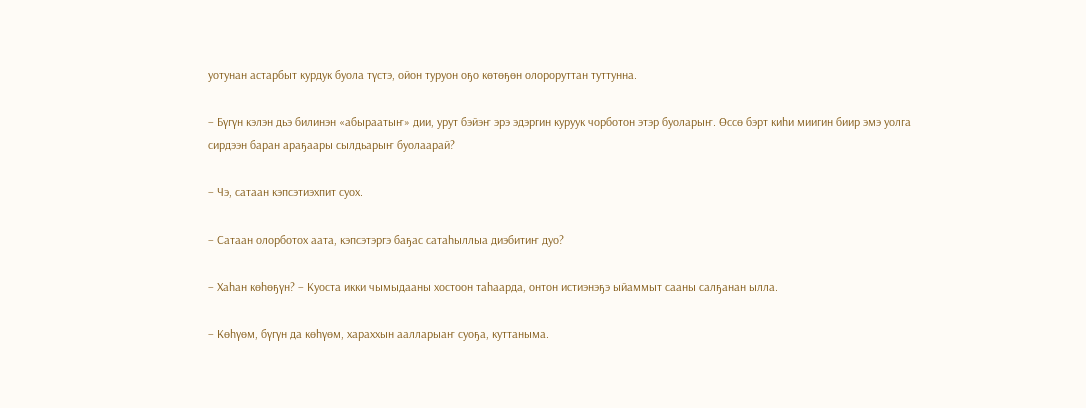уотунан астарбыт курдук буола түстэ, ойон туруон оҕо көтөҕөн олороруттан туттунна.

– Бүгүн кэлэн дьэ билинэн «абыраатыҥ» дии, урут бэйэҥ эрэ эдэргин куруук чорботон этэр буоларыҥ. Өссө бэрт киһи миигин биир эмэ уолга сирдээн баран араҕаары сылдьарыҥ буолаарай?

– Чэ, сатаан кэпсэтиэхпит суох.

– Сатаан олорботох аата, кэпсэтэргэ баҕас сатаһыллыа диэбитиҥ дуо?

– Хаһан көһөҕүн? – Куоста икки чымыдааны хостоон таһаарда, онтон истиэнэҕэ ыйаммыт сааны салҕанан ылла.

– Көһүөм, бүгүн да көһүөм, хараххын аалларыаҥ суоҕа, куттаныма.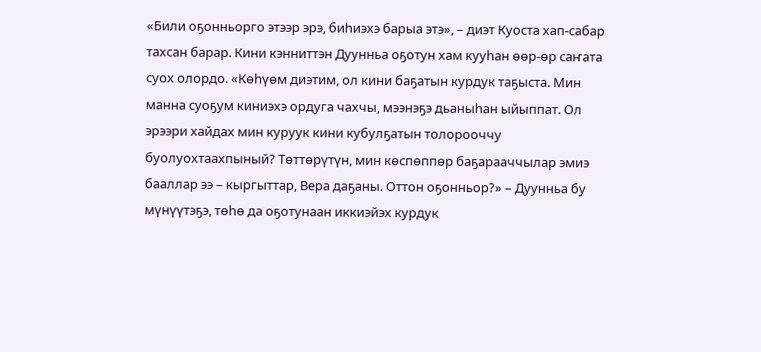«Били оҕонньорго этээр эрэ, биһиэхэ барыа этэ», – диэт Куоста хап-сабар тахсан барар. Кини кэнниттэн Дуунньа оҕотун хам кууһан өөр-өр саҥата суох олордо. «Көһүөм диэтим, ол кини баҕатын курдук таҕыста. Мин манна суоҕум киниэхэ ордуга чахчы, мээнэҕэ дьаныһан ыйыппат. Ол эрээри хайдах мин куруук кини кубулҕатын толорооччу буолуохтаахпыный? Төттөрүтүн, мин көспөппөр баҕарааччылар эмиэ бааллар ээ – кыргыттар, Вера даҕаны. Оттон оҕонньор?» – Дуунньа бу мүнүүтэҕэ, төһө да оҕотунаан иккиэйэх курдук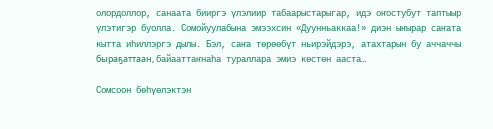олордоллор, санаата бииргэ үлэлиир табаарыстарыгар, идэ оҥостубут таптыыр үлэтигэр буолла. Сомойуулабына эмээхсин «Дуунньаккаа!» диэн ыҥырар саҥата кытта иһиллэргэ дылы. Бэл, саҥа төрөөбүт ньирэйдэрэ, атахтарын бу аччаччы быраҕаттаан, байааттаҥнаһа тураллара эмиэ көстөн ааста…

Сомсоон бөһүөлэктэн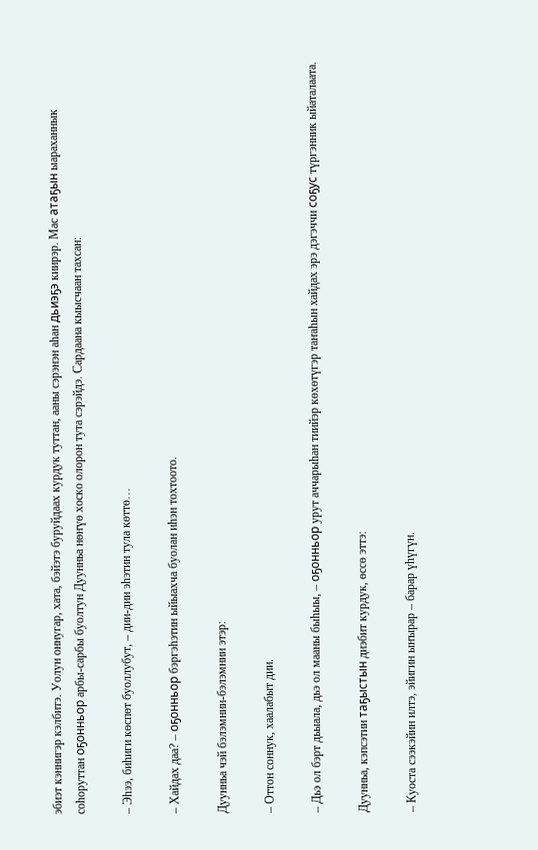эбиэт кэннигэр кэлбитэ. Уолун оннугар, хата, бэйэтэ буруйдаах курдук туттан, ааны сэрэнэн аһан дьиэҕэ киирэр. Мас атаҕын ыараханнык соһоруттан оҕонньор арбы-сарбы буолтун Дуунньа нөҥүө хоско олорон тута сэрэйдэ. Сардаана кыысчаан тахсан:

– Эһээ, биһиги көспөт буоллубут, – дии-дии эһэтин тула көттө…

– Хайдах даа? – оҕонньор бэргэһэтин ыйыахча буолан иһэн тохтоото.

Дуунньа чэй бэлэмнии-бэлэмнии этэр:

– Оттон соннук, хаалабыт дии.

– Дьэ ол бэрт дьыала, дьэ ол мааны быһыы, – оҕонньор урут аччарыһан тиийэр көхөтүгэр таҥаһын хайдах эрэ дэгэччи соҕус түргэнник ыйаталаата.

Дуунньа, кэпсэтии таҕыстын диэбит курдук, өссө эттэ:

– Куоста сээкэйин илтэ, эйигин ыҥырар – барар үһүгүн.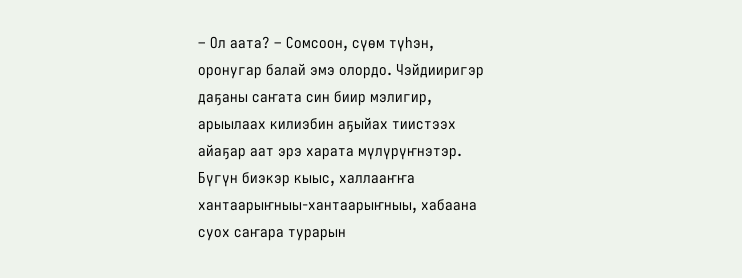– Ол аата? – Сомсоон, сүөм түһэн, оронугар балай эмэ олордо. Чэйдииригэр даҕаны саҥата син биир мэлигир, арыылаах килиэбин аҕыйах тиистээх айаҕар аат эрэ харата мүлүрүҥнэтэр. Бүгүн биэкэр кыыс, халлааҥҥа хантаарыҥныы-хантаарыҥныы, хабаана суох саҥара турарын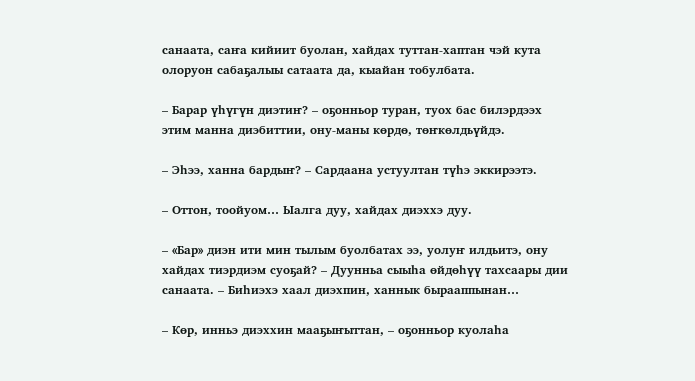санаата, саҥа кийиит буолан, хайдах туттан-хаптан чэй кута олоруон сабаҕалыы сатаата да, кыайан тобулбата.

– Барар үһүгүн диэтиҥ? – оҕонньор туран, туох бас билэрдээх этим манна диэбиттии, ону-маны көрдө, төҥкөлдьүйдэ.

– Эһээ, ханна бардыҥ? – Сардаана устуултан түһэ эккирээтэ.

– Оттон, тоойуом… Ыалга дуу, хайдах диэххэ дуу.

– «Бар» диэн ити мин тылым буолбатах ээ, уолуҥ илдьитэ, ону хайдах тиэрдиэм суоҕай? – Дуунньа сыыһа өйдөһүү тахсаары дии санаата. – Биһиэхэ хаал диэхпин, ханнык бырааппынан…

– Көр, инньэ диэххин мааҕыҥыттан, – оҕонньор куолаһа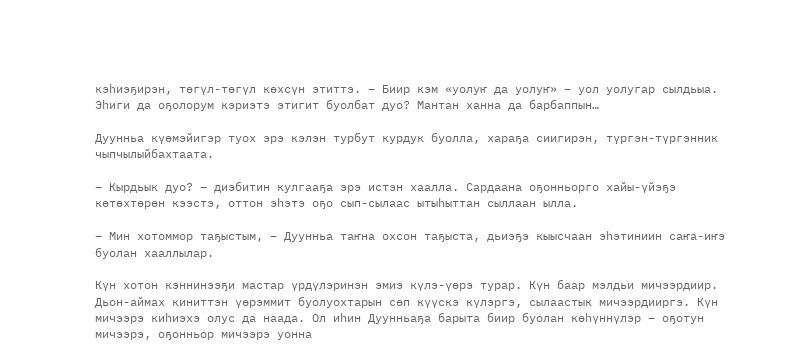кэһиэҕирэн, төгүл-төгүл көхсүн этиттэ. – Биир кэм «уолуҥ да уолуҥ» – уол уолугар сылдьыа. Эһиги да оҕолорум кэриэтэ этигит буолбат дуо? Мантан ханна да барбаппын…

Дуунньа күөмэйигэр туох эрэ кэлэн турбут курдук буолла, хараҕа сиигирэн, түргэн-түргэнник чыпчылыйбахтаата.

– Кырдьык дуо? – диэбитин кулгааҕа эрэ истэн хаалла. Сардаана оҕонньорго хайы-үйэҕэ көтөхтөрөн кээстэ, оттон эһэтэ оҕо сып-сылаас ытыһыттан сыллаан ылла.

– Мин хотоммор таҕыстым, – Дуунньа таҥна охсон таҕыста, дьиэҕэ кыысчаан эһэтиниин саҥа-иҥэ буолан хааллылар.

Күн хотон кэннинээҕи мастар үрдүлэринэн эмиэ күлэ-үөрэ турар. Күн баар мэлдьи мичээрдиир. Дьон-аймах киниттэн үөрэммит буолуохтарын сөп күүскэ күлэргэ, сылаастык мичээрдииргэ. Күн мичээрэ киһиэхэ олус да наада. Ол иһин Дуунньаҕа барыта биир буолан көһүннүлэр – оҕотун мичээрэ, оҕонньор мичээрэ уонна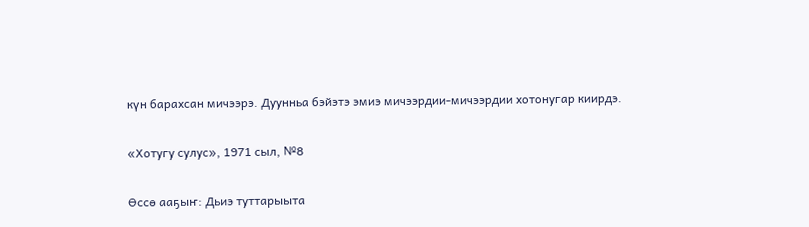күн барахсан мичээрэ. Дуунньа бэйэтэ эмиэ мичээрдии-мичээрдии хотонугар киирдэ.

«Хотугу сулус», 1971 сыл, №8

Өссө ааҕыҥ: Дьиэ туттарыыта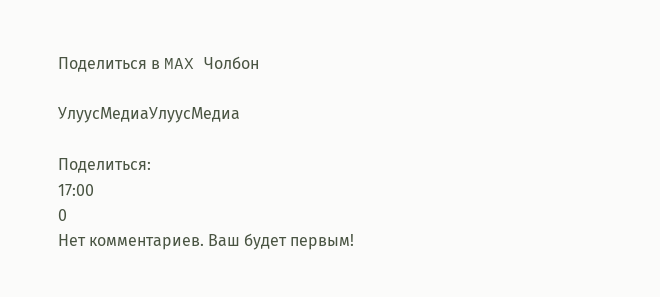Поделиться в MAX Чолбон

УлуусМедиаУлуусМедиа

Поделиться:
17:00
0
Нет комментариев. Ваш будет первым!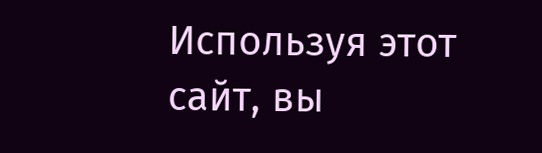Используя этот сайт, вы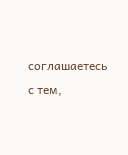соглашаетесь с тем,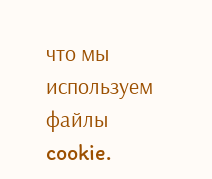что мы используем файлы cookie.